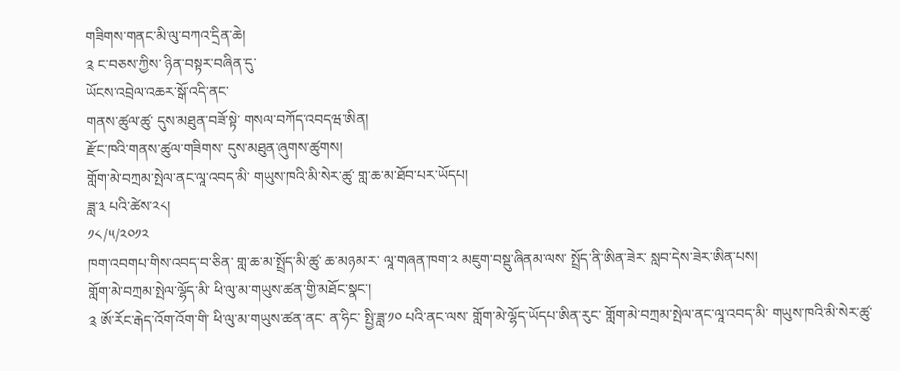གཟིགས་གནང་མི་ལུ་བཀའ་དྲིན་ཆེ།
༉ ང་བཅས་ཀྱིས་ ཉིན་བསྟར་བཞིན་དུ་
ཡོངས་འབྲེལ་འཆར་སྒོ་འདི་ནང་
གནས་ཚུལ་ཚུ་ དུས་མཐུན་བཟོ་སྟེ་ གསལ་བཀོད་འབདཝ་ཨིན།
རྫོང་ཁའི་གནས་ཚུལ་གཟིགས་ དུས་མཐུན་ཞུགས་ཚུགས།
གློག་མེ་བཀྲམ་སྤེལ་ནང་ལཱ་འབད་མི་ གཡུས་ཁའི་མི་སེར་ཚུ་ གླ་ཆ་མ་ཐོབ་པར་ཡོདཔ།
ཟླ་༣ པའི་ཚེས་༢༨།
༡༨/༥/༢༠༡༢
ཁག་འབགཔ་གིས་འབད་བ་ཅིན་ གླ་ཆ་མ་སྤྲོད་མི་ཚུ་ ཆ་མཉམ་ར་ ལཱ་གཞན་ཁག་༢ མཇུག་བསྡུ་ཞིནམ་ལས་ སྤྲོད་ནི་ཨིན་ཟེར་ སླབ་དེས་ཟེར་ཨིན་པས།
གློག་མེ་བཀྲམ་སྤེལ་ལྷོད་མི་ ཕི་ལུ་མ་གཡུས་ཚན་གྱི་མཐོང་སྣང་།
༉ ཨོ་རོང་རྒེད་འོག་འོག་གི་ ཕི་ལུ་མ་གཡུས་ཚན་ནང་ ན་ཧིང་ སྤྱི་ཟླ་༡༠ པའི་ནང་ལས་ གློག་མེ་ལྷོད་ཡོདཔ་ཨིན་རུང་ གློག་མེ་བཀྲམ་སྤེལ་ནང་ལཱ་འབད་མི་ གཡུས་ཁའི་མི་སེར་ཚུ་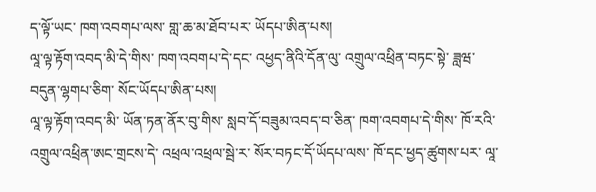ད་ལྟོ་ཡང་ ཁག་འབགཔ་ལས་ གླ་ཆ་མ་ཐོབ་པར་ ཡོདཔ་ཨིན་པས།
ལཱ་ལྟ་རྟོག་འབད་མི་དེ་གིས་ ཁག་འབགཔ་དེ་དང་ འཕྱད་ནིའི་དོན་ལུ་ འགྲུལ་འཕྲིན་བཏང་སྟེ་ ཟླཝ་བདུན་ལྷགཔ་ཅིག་ སོང་ཡོདཔ་ཨིན་པས།
ལཱ་ལྟ་རྟོག་འབད་མི་ ཡོན་ཏན་ནོར་བུ་གིས་ སླབ་དོ་བཟུམ་འབད་བ་ཅིན་ ཁག་འབགཔ་དེ་གིས་ ཁོ་རའི་འགྲུལ་འཕྲིན་ཨང་གྲངས་དེ་ འཕྲལ་འཕྲལ་སྦེ་ར་ སོར་བཏང་དོ་ཡོདཔ་ལས་ ཁོ་དང་ཕྱད་ཚུགས་པར་ ལཱ་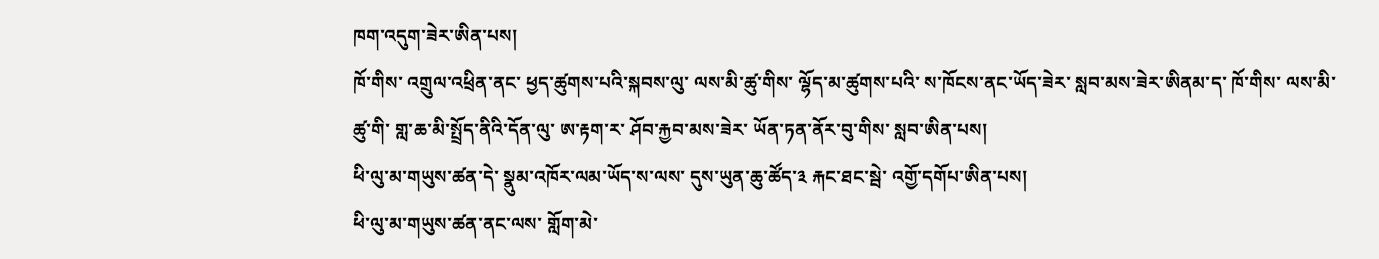ཁག་འདུག་ཟེར་ཨིན་པས།
ཁོ་གིས་ འགྲུལ་འཕྲིན་ནང་ ཕྱད་ཚུགས་པའི་སྐབས་ལུ་ ལས་མི་ཚུ་གིས་ ལྷོད་མ་ཚུགས་པའི་ ས་ཁོངས་ནང་ཡོད་ཟེར་ སླབ་མས་ཟེར་ཨིནམ་ད་ ཁོ་གིས་ ལས་མི་ཚུ་གི་ གླ་ཆ་མི་སྤྲོད་ནིའི་དོན་ལུ་ ཨ་རྟག་ར་ ཤོབ་རྐྱབ་མས་ཟེར་ ཡོན་ཏན་ནོར་བུ་གིས་ སླབ་ཨིན་པས།
ཕི་ལུ་མ་གཡུས་ཚན་དེ་ སྣུམ་འཁོར་ལམ་ཡོད་ས་ལས་ དུས་ཡུན་ཆུ་ཚོད་༣ རྐང་ཐང་སྦེ་ འགྱོ་དགོཔ་ཨིན་པས།
ཕི་ལུ་མ་གཡུས་ཚན་ནང་ལས་ གློག་མེ་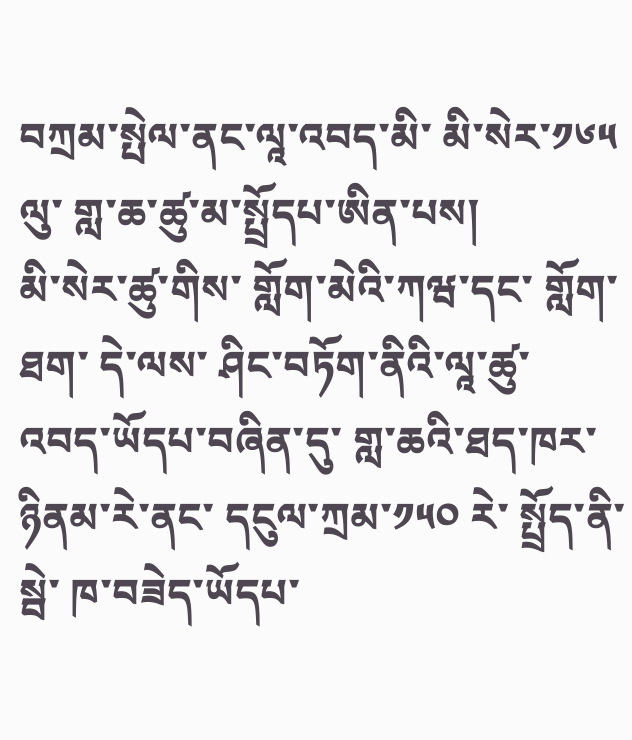བཀྲམ་སྤེལ་ནང་ལཱ་འབད་མི་ མི་སེར་༡༦༥ ལུ་ གླ་ཆ་ཚུ་མ་སྤྲོདཔ་ཨིན་པས།
མི་སེར་ཚུ་གིས་ གློག་མེའི་ཀཝ་དང་ གློག་ཐག་ དེ་ལས་ ཤིང་བཏོག་ནིའི་ལཱ་ཚུ་ འབད་ཡོདཔ་བཞིན་དུ་ གླ་ཆའི་ཐད་ཁར་ ཉིནམ་རེ་ནང་ དངུལ་ཀྲམ་༡༥༠ རེ་ སྤྲོད་ནི་སྦེ་ ཁ་བཟེད་ཡོདཔ་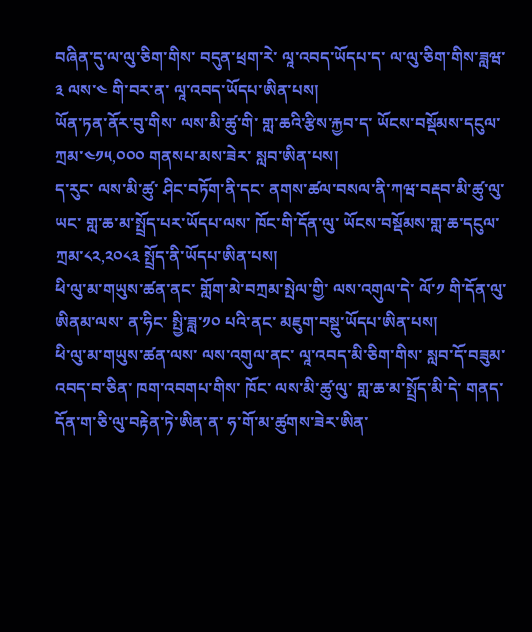བཞིན་དུ་ལ་ལུ་ཅིག་གིས་ བདུན་ཕྲག་རེ་ ལཱ་འབད་ཡོདཔ་ད་ ལ་ལུ་ཅིག་གིས་ཟླཝ་༣ ལས་༤ གི་བར་ན་ ལཱ་འབད་ཡོདཔ་ཨིན་པས།
ཡོན་ཏན་ནོར་བུ་གིས་ ལས་མི་ཚུ་གི་ གླ་ཆའི་རྩིས་རྐྱབ་ད་ ཡོངས་བསྡོམས་དངུལ་ཀྲམ་༤༡༥,༠༠༠ གནསཔ་མས་ཟེར་ སླབ་ཨིན་པས།
ད་རུང་ ལས་མི་ཚུ་ ཤིང་བཏོག་ནི་དང་ ནགས་ཚལ་བསལ་ནི་ཀཝ་བརྡབ་མི་ཚུ་ལུ་ཡང་ གླ་ཆ་མ་སྤྲོད་པར་ཡོདཔ་ལས་ ཁོང་གི་དོན་ལུ་ ཡོངས་བསྡོམས་གླ་ཆ་དངུལ་ཀྲམ་༨༢,༢༠༨༣ སྤྲོད་ནི་ཡོདཔ་ཨིན་པས།
ཕི་ལུ་མ་གཡུས་ཚན་ནང་ གློག་མེ་བཀྲམ་སྤེལ་གྱི་ ལས་འགུལ་དེ་ ལོ་༡ གི་དོན་ལུ་ཨིནམ་ལས་ ན་ཧིང་ སྤྱི་ཟླ་༡༠ པའི་ནང་ མཇུག་བསྡུ་ཡོདཔ་ཨིན་པས།
ཕི་ལུ་མ་གཡུས་ཚན་ལས་ ལས་འགུལ་ནང་ ལཱ་འབད་མི་ཅིག་གིས་ སླབ་དོ་བཟུམ་འབད་བ་ཅིན་ ཁག་འབགཔ་གིས་ ཁོང་ ལས་མི་ཚུ་ལུ་ གླ་ཆ་མ་སྤྲོད་མི་དེ་ གནད་དོན་ག་ཅི་ལུ་བརྟེན་ཏེ་ཨིན་ན་ ཧ་གོ་མ་ཚུགས་ཟེར་ཨིན་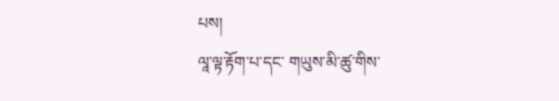པས།
ལཱ་ལྟ་རྟོག་པ་དང་ གཡུས་མི་ཚུ་གིས་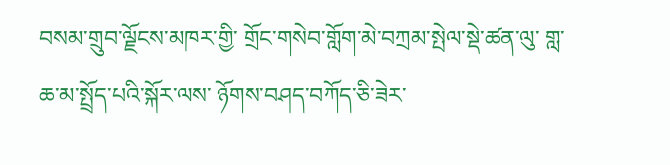བསམ་གྲུབ་ལྗོངས་མཁར་གྱི་ གྲོང་གསེབ་གློག་མེ་བཀྲམ་སྤེལ་སྡེ་ཚན་ལུ་ གླ་ཆ་མ་སྤྲོད་པའི་སྐོར་ལས་ ཉོགས་བཤད་བཀོད་ཅི་ཟེར་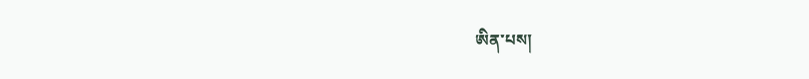ཨིན་པས།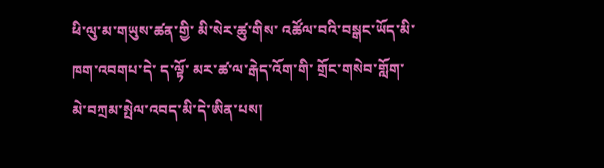ཕི་ལུ་མ་གཡུས་ཚན་གྱི་ མི་སེར་ཚུ་གིས་ འཚོལ་བའི་བསྒང་ཡོད་མི་ ཁག་འབགཔ་དེ་ ད་ལྟོ་ མར་ཚ་ལ་རྒེད་འོག་གི་ གྲོང་གསེབ་གློག་མེ་བཀྲམ་སྤེལ་འབད་མི་དེ་ཨིན་པས།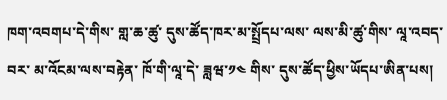ཁག་འབགཔ་དེ་གིས་ གླ་ཆ་ཚུ་ དུས་ཚོད་ཁར་མ་སྤྲོདཔ་ལས་ ལས་མི་ཚུ་གིས་ ལཱ་འབད་བར་ མ་འོངམ་ལས་བརྟེན་ ཁོ་གི་ལཱ་དེ་ ཟླཝ་༡༤ གིས་ དུས་ཚོད་ཕྱིས་ཡོདཔ་ཨིན་པས།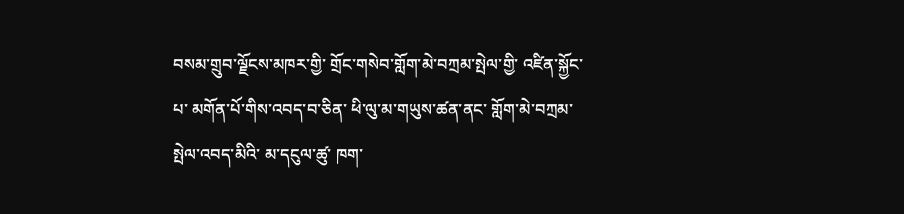བསམ་གྲུབ་ལྗོངས་མཁར་གྱི་ གྲོང་གསེབ་གློག་མེ་བཀྲམ་སྤེལ་གྱི་ འཛིན་སྐྱོང་པ་ མགོན་པོ་གིས་འབད་བ་ཅིན་ ཕི་ལུ་མ་གཡུས་ཚན་ནང་ གློག་མེ་བཀྲམ་སྤེལ་འབད་མིའི་ མ་དངུལ་ཚུ་ ཁག་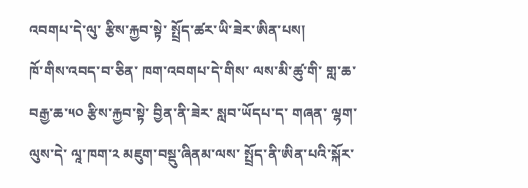འབགཔ་དེ་ལུ་ རྩིས་རྐྱབ་སྟེ་ སྤྲོད་ཚར་ཡི་ཟེར་ཨིན་པས།
ཁོ་གིས་འབད་བ་ཅིན་ ཁག་འབགཔ་དེ་གིས་ ལས་མི་ཚུ་གི་ གླ་ཆ་བརྒྱ་ཆ་༥༠ རྩིས་རྐྱབ་སྟེ་ བྱིན་ནི་ཟེར་ སླབ་ཡོདཔ་ད་ གཞན་ ལྷག་ལུས་དེ་ ལཱ་ཁག་༢ མཇུག་བསྡུ་ཞིནམ་ལས་ སྤྲོད་ནི་ཨིན་པའི་སྐོར་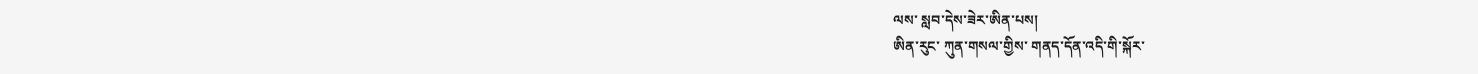ལས་ སླབ་དེས་ཟེར་ཨིན་པས།
ཨིན་རུང་ ཀུན་གསལ་གྱིས་ གནད་དོན་འདི་གི་སྐོར་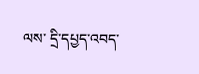ལས་ དྲི་དཔྱད་འབད་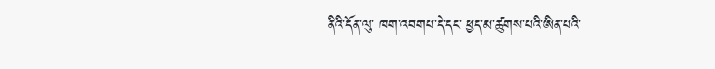ནིའི་དོན་ལུ་ ཁག་འབགཔ་དེ་དང་ ཕྱད་མ་ཚུགས་པའི་ཨིན་པའི་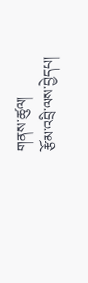གནས་ཚུལ།
རྩོམ་འབྲི་ལས་བྱེདཔ།